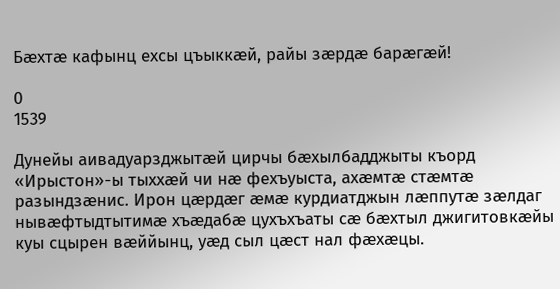Бæхтæ кафынц ехсы цъыккæй, райы зæрдæ барæгæй!

0
1539

Дунейы аивадуарзджытæй цирчы бæхылбадджыты къорд «Ирыстон»-ы тыххæй чи нæ фехъуыста, ахæмтæ стæмтæ разындзæнис. Ирон цæрдæг æмæ курдиатджын лæппутæ зæлдаг нывæфтыдтытимæ хъæдабæ цухъхъаты сæ бæхтыл джигитовкæйы куы сцырен вæййынц, уæд сыл цæст нал фæхæцы.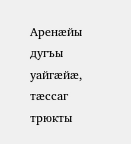Аренæйы дугъы уайгæйæ, тæссаг трюкты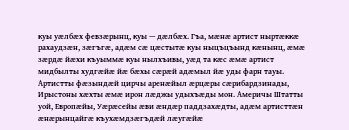куы уæлбæх февзæрынц, куы — дæлбæх. Гъа, мæнæ артист ныртæккæ рахаудзæн, зæгъгæ, адæм сæ цæстытæ куы ныцъцъынд кæнынц, æмæ зæрдæ йæхи къуыммæ куы нылхъивы, уæд та кæс æмæ артист мидбылты худгæйæ йæ бæхы сæрæй адæмыл йæ уды фарн тауы. Артистты фæзындæй цирчы аренæйыл æрцæры сæрибардзинады, Ирыстоны хæхты æмæ ирон лæджы удыхъæды мон. Америчы Штатты уой, Европæйы, Уæрæсейы æви æндæр паддзахæдты, адæм артисттæн æнæрынцайгæ къухæмдзæгъдæй лæугæйæ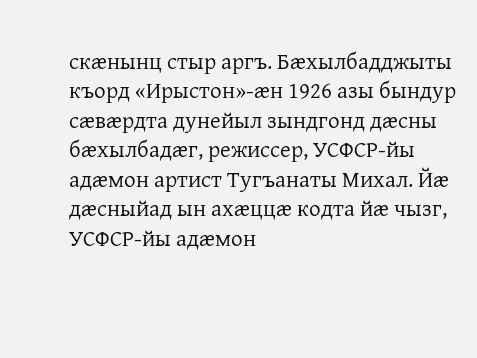скæнынц стыр аргъ. Бæхылбадджыты къорд «Ирыстон»-æн 1926 азы бындур сæвæрдта дунейыл зындгонд дæсны бæхылбадæг, режиссер, УСФСР-йы адæмон артист Тугъанаты Михал. Йæ дæсныйад ын ахæццæ кодта йæ чызг, УСФСР-йы адæмон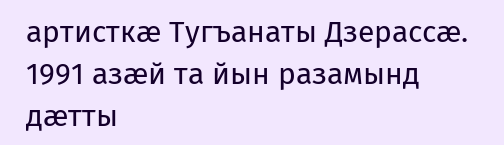артисткæ Тугъанаты Дзерассæ. 1991 азæй та йын разамынд дæтты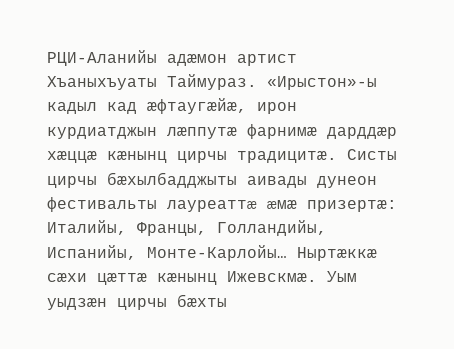РЦИ-Аланийы адæмон артист Хъаныхъуаты Таймураз. «Ирыстон»-ы кадыл кад æфтаугæйæ, ирон курдиатджын лæппутæ фарнимæ дарддæр хæццæ кæнынц цирчы традицитæ. Систы цирчы бæхылбадджыты аивады дунеон фестивальты лауреаттæ æмæ призертæ: Италийы, Францы, Голландийы, Испанийы, Монте-Карлойы… Ныртæккæ сæхи цæттæ кæнынц Ижевскмæ. Уым уыдзæн цирчы бæхты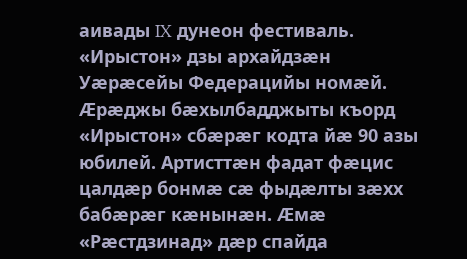аивады IX дунеон фестиваль. «Ирыстон» дзы архайдзæн Уæрæсейы Федерацийы номæй. Æрæджы бæхылбадджыты къорд «Ирыстон» сбæрæг кодта йæ 90 азы юбилей. Артисттæн фадат фæцис цалдæр бонмæ сæ фыдæлты зæхх бабæрæг кæнынæн. Æмæ «Рæстдзинад» дæр спайда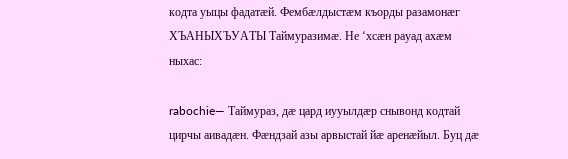кодта уыцы фадатæй. Фембæлдыстæм къорды разамонæг ХЪАНЫХЪУАТЫ Таймуразимæ. Не ‘хсæн рауад ахæм ныхас:

rabochie— Таймураз, дæ цард иууылдæр снывонд кодтай цирчы аивадæн. Фæндзай азы арвыстай йæ аренæйыл. Буц дæ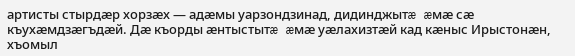артисты стырдæр хорзæх — адæмы уарзондзинад, дидинджытæ æмæ сæ къухæмдзæгъдæй. Дæ къорды æнтыстытæ æмæ уæлахизтæй кад кæныс Ирыстонæн, хъомыл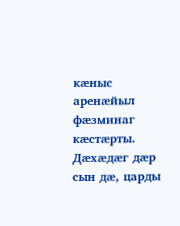кæныс аренæйыл фæзминаг кæстæрты. Дæхæдæг дæр сын дæ, царды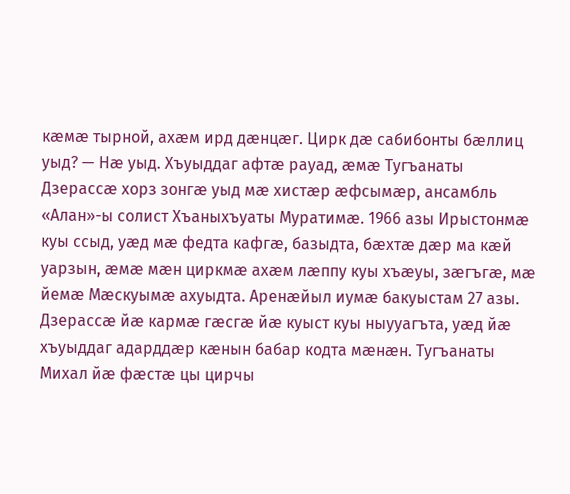кæмæ тырной, ахæм ирд дæнцæг. Цирк дæ сабибонты бæллиц уыд? — Нæ уыд. Хъуыддаг афтæ рауад, æмæ Тугъанаты Дзерассæ хорз зонгæ уыд мæ хистæр æфсымæр, ансамбль «Алан»-ы солист Хъаныхъуаты Муратимæ. 1966 азы Ирыстонмæ куы ссыд, уæд мæ федта кафгæ, базыдта, бæхтæ дæр ма кæй уарзын, æмæ мæн циркмæ ахæм лæппу куы хъæуы, зæгъгæ, мæ йемæ Мæскуымæ ахуыдта. Аренæйыл иумæ бакуыстам 27 азы. Дзерассæ йæ кармæ гæсгæ йæ куыст куы ныууагъта, уæд йæ хъуыддаг адарддæр кæнын бабар кодта мæнæн. Тугъанаты Михал йæ фæстæ цы цирчы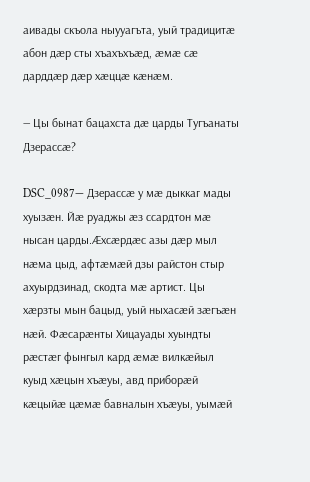аивады скъола ныууагъта, уый традицитæ абон дæр сты хъахъхъæд, æмæ сæ дарддæр дæр хæццæ кæнæм.

— Цы бынат бацахста дæ царды Тугъанаты Дзерассæ?

DSC_0987— Дзерассæ у мæ дыккаг мады хуызæн. Йæ руаджы æз ссардтон мæ нысан царды.Æхсæрдæс азы дæр мыл нæма цыд, афтæмæй дзы райстон стыр ахуырдзинад, скодта мæ артист. Цы хæрзты мын бацыд, уый ныхасæй зæгъæн нæй. Фæсарæнты Хицауады хуындты рæстæг фынгыл кард æмæ вилкæйыл куыд хæцын хъæуы, авд приборæй кæцыйæ цæмæ бавналын хъæуы, уымæй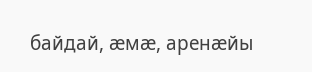байдай, æмæ, аренæйы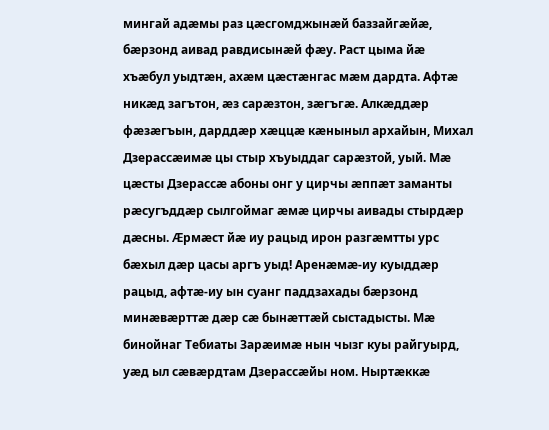мингай адæмы раз цæсгомджынæй баззайгæйæ, бæрзонд аивад равдисынæй фæу. Раст цыма йæ хъæбул уыдтæн, ахæм цæстæнгас мæм дардта. Афтæ никæд загътон, æз сарæзтон, зæгъгæ. Алкæддæр фæзæгъын, дарддæр хæццæ кæныныл архайын, Михал Дзерассæимæ цы стыр хъуыддаг сарæзтой, уый. Мæ цæсты Дзерассæ абоны онг у цирчы æппæт заманты рæсугъддæр сылгоймаг æмæ цирчы аивады стырдæр дæсны. Æрмæст йæ иу рацыд ирон разгæмтты урс бæхыл дæр цасы аргъ уыд! Аренæмæ-иу куыддæр рацыд, афтæ-иу ын суанг паддзахады бæрзонд минæвæрттæ дæр сæ бынæттæй сыстадысты. Мæ бинойнаг Тебиаты Зарæимæ нын чызг куы райгуырд, уæд ыл сæвæрдтам Дзерассæйы ном. Ныртæккæ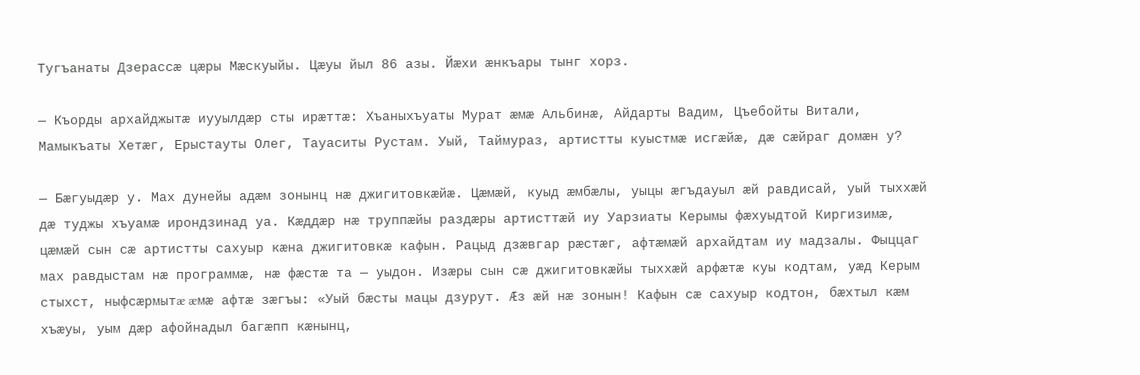Тугъанаты Дзерассæ цæры Мæскуыйы. Цæуы йыл 86 азы. Йæхи æнкъары тынг хорз.

— Къорды архайджытæ иууылдæр сты ирæттæ: Хъаныхъуаты Мурат æмæ Альбинæ, Айдарты Вадим, Цъебойты Витали, Мамыкъаты Хетæг, Ерыстауты Олег, Тауаситы Рустам. Уый, Таймураз, артистты куыстмæ исгæйæ, дæ сæйраг домæн у?

— Бæгуыдæр у. Мах дунейы адæм зонынц нæ джигитовкæйæ. Цæмæй, куыд æмбæлы, уыцы æгъдауыл æй равдисай, уый тыххæй дæ туджы хъуамæ ирондзинад уа. Кæддæр нæ труппæйы раздæры артисттæй иу Уарзиаты Керымы фæхуыдтой Киргизимæ, цæмæй сын сæ артистты сахуыр кæна джигитовкæ кафын. Рацыд дзæвгар рæстæг, афтæмæй архайдтам иу мадзалы. Фыццаг мах равдыстам нæ программæ, нæ фæстæ та — уыдон. Изæры сын сæ джигитовкæйы тыххæй арфæтæ куы кодтам, уæд Керым стыхст, ныфсæрмытæ æмæ афтæ зæгъы: «Уый бæсты мацы дзурут. Æз æй нæ зонын! Кафын сæ сахуыр кодтон, бæхтыл кæм хъæуы, уым дæр афойнадыл багæпп кæнынц,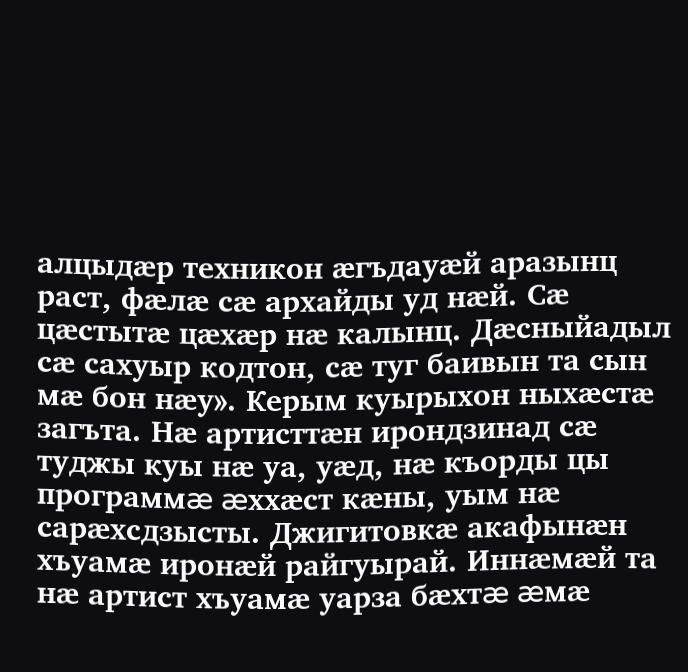алцыдæр техникон æгъдауæй аразынц раст, фæлæ сæ архайды уд нæй. Сæ цæстытæ цæхæр нæ калынц. Дæсныйадыл сæ сахуыр кодтон, сæ туг баивын та сын мæ бон нæу». Керым куырыхон ныхæстæ загъта. Нæ артисттæн ирондзинад сæ туджы куы нæ уа, уæд, нæ къорды цы программæ æххæст кæны, уым нæ сарæхсдзысты. Джигитовкæ акафынæн хъуамæ иронæй райгуырай. Иннæмæй та нæ артист хъуамæ уарза бæхтæ æмæ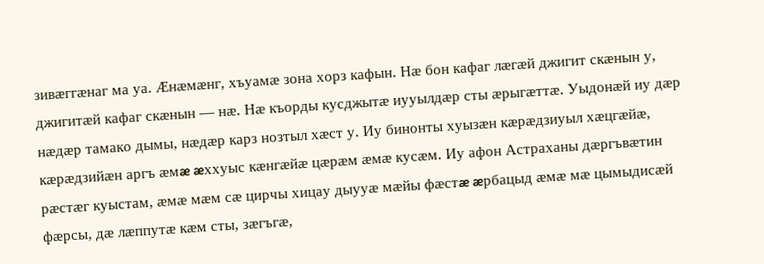зивæггæнаг ма уа. Æнæмæнг, хъуамæ зона хорз кафын. Нæ бон кафаг лæгæй джигит скæнын у, джигитæй кафаг скæнын — нæ. Нæ къорды кусджытæ иууылдæр сты æрыгæттæ. Уыдонæй иу дæр нæдæр тамако дымы, нæдæр карз нозтыл хæст у. Иу бинонты хуызæн кæрæдзиуыл хæцгæйæ, кæрæдзийæн аргъ æмæ æххуыс кæнгæйæ цæрæм æмæ кусæм. Иу афон Астраханы дæргъвæтин рæстæг куыстам, æмæ мæм сæ цирчы хицау дыууæ мæйы фæстæ æрбацыд æмæ мæ цымыдисæй фæрсы, дæ лæппутæ кæм сты, зæгъгæ,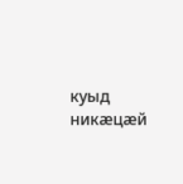куыд никæцæй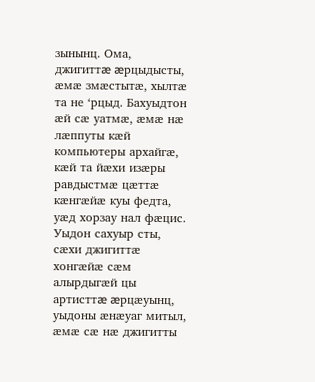зынынц. Ома, джигиттæ æрцыдысты, æмæ змæстытæ, хылтæ та не ‘рцыд. Бахуыдтон æй сæ уатмæ, æмæ нæ лæппуты кæй компьютеры архайгæ, кæй та йæхи изæры равдыстмæ цæттæ кæнгæйæ куы федта, уæд хорзау нал фæцис. Уыдон сахуыр сты, сæхи джигиттæ хонгæйæ сæм алырдыгæй цы артисттæ æрцæуынц, уыдоны æнæуаг митыл, æмæ сæ нæ джигитты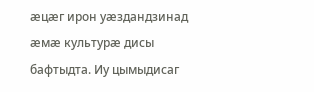æцæг ирон уæздандзинад æмæ культурæ дисы бафтыдта. Иу цымыдисаг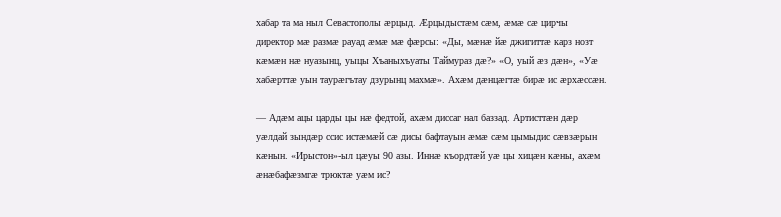хабар та ма ныл Севастополы æрцыд. Æрцыдыстæм сæм, æмæ сæ цирчы директор мæ размæ рауад æмæ мæ фæрсы: «Ды, мæнæ йæ джигиттæ карз нозт кæмæн нæ нуазынц, уыцы Хъаныхъуаты Таймураз дæ?» «О, уый æз дæн», «Уæ хабæрттæ уын таурæгътау дзурынц махмæ». Ахæм дæнцæгтæ бирæ ис æрхæссæн.

— Адæм ацы царды цы нæ федтой, ахæм диссаг нал баззад. Артисттæн дæр уæлдай зындæр ссис истæмæй сæ дисы бафтауын æмæ сæм цымыдис сæвзæрын кæнын. «Ирыстон»-ыл цæуы 90 азы. Иннæ къордтæй уæ цы хицæн кæны, ахæм æнæбафæзмгæ трюктæ уæм ис?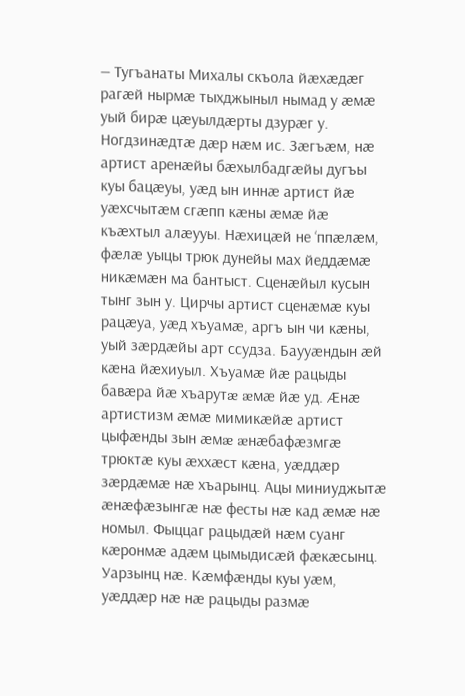— Тугъанаты Михалы скъола йæхæдæг рагæй нырмæ тыхджыныл нымад у æмæ уый бирæ цæуылдæрты дзурæг у. Ногдзинæдтæ дæр нæм ис. Зæгъæм, нæ артист аренæйы бæхылбадгæйы дугъы куы бацæуы, уæд ын иннæ артист йæ уæхсчытæм сгæпп кæны æмæ йæ къæхтыл алæууы. Нæхицæй не ‘ппæлæм, фæлæ уыцы трюк дунейы мах йеддæмæ никæмæн ма бантыст. Сценæйыл кусын тынг зын у. Цирчы артист сценæмæ куы рацæуа, уæд хъуамæ, аргъ ын чи кæны, уый зæрдæйы арт ссудза. Баууæндын æй кæна йæхиуыл. Хъуамæ йæ рацыды бавæра йæ хъарутæ æмæ йæ уд. Æнæ артистизм æмæ мимикæйæ артист цыфæнды зын æмæ æнæбафæзмгæ трюктæ куы æххæст кæна, уæддæр зæрдæмæ нæ хъарынц. Ацы миниуджытæ æнæфæзынгæ нæ фесты нæ кад æмæ нæ номыл. Фыццаг рацыдæй нæм суанг кæронмæ адæм цымыдисæй фæкæсынц. Уарзынц нæ. Кæмфæнды куы уæм, уæддæр нæ нæ рацыды размæ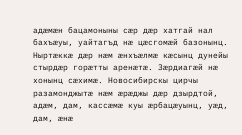адæмæн бацамоныны сæр дæр хатгай нал бахъæуы, уайтагъд нæ цæсгомæй базонынц. Ныртæккæ дæр нæм æнхъæлмæ кæсынц дунейы стырдæр горæтты аренæтæ. Зæрдиагæй нæ хонынц сæхимæ. Новосибирскы цирчы разамонджытæ нæм æрæджы дæр дзырдтой, адæм, дам, кассæмæ куы æрбацæуынц, уæд, дам, æнæ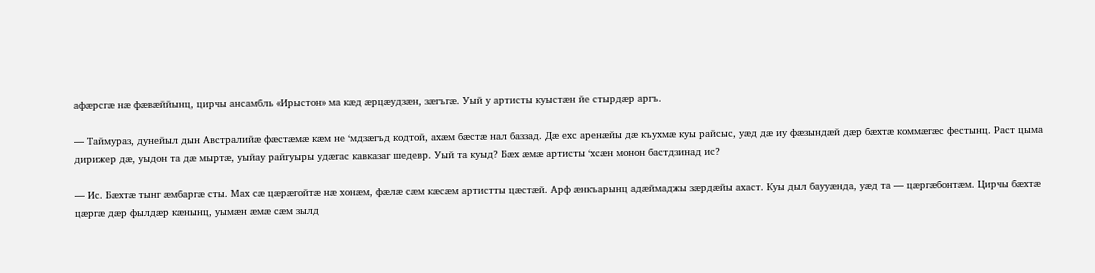афæрсгæ нæ фæвæййынц, цирчы ансамбль «Ирыстон» ма кæд æрцæудзæн, зæгъгæ. Уый у артисты куыстæн йе стырдæр аргъ.

— Таймураз, дунейыл дын Австралийæ фæстæмæ кæм не ‘мдзæгъд кодтой, ахæм бæстæ нал баззад. Дæ ехс аренæйы дæ къухмæ куы райсыс, уæд дæ иу фæзындæй дæр бæхтæ коммæгæс фестынц. Раст цыма дирижер дæ, уыдон та дæ мыртæ, уыйау райгуыры удæгас кавказаг шедевр. Уый та куыд? Бæх æмæ артисты ‘хсæн монон бастдзинад ис?

— Ис. Бæхтæ тынг æмбаргæ сты. Мах сæ цæрæгойтæ нæ хонæм, фæлæ сæм кæсæм артистты цæстæй. Арф æнкъарынц адæймаджы зæрдæйы ахаст. Куы дыл баууæнда, уæд та — цæргæбонтæм. Цирчы бæхтæ цæргæ дæр фылдæр кæнынц, уымæн æмæ сæм зылд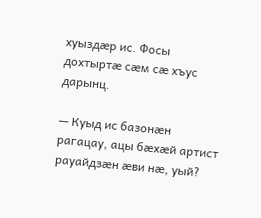хуыздæр ис. Фосы дохтыртæ сæм сæ хъус дарынц.

— Куыд ис базонæн рагацау, ацы бæхæй артист рауайдзæн æви нæ, уый?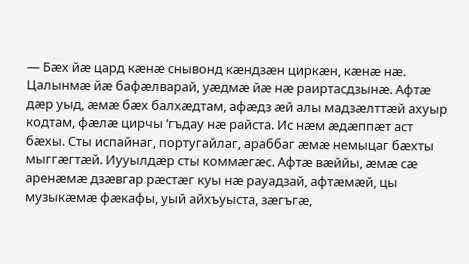— Бæх йæ цард кæнæ снывонд кæндзæн циркæн, кæнæ нæ. Цалынмæ йæ бафæлварай, уæдмæ йæ нæ раиртасдзынæ. Афтæ дæр уыд, æмæ бæх балхæдтам, афæдз æй алы мадзæлттæй ахуыр кодтам, фæлæ цирчы ‘гъдау нæ райста. Ис нæм æдæппæт аст бæхы. Сты испайнаг, португайлаг, араббаг æмæ немыцаг бæхты мыггæгтæй. Иууылдæр сты коммæгæс. Афтæ вæййы, æмæ сæ аренæмæ дзæвгар рæстæг куы нæ рауадзай, афтæмæй, цы музыкæмæ фæкафы, уый айхъуыста, зæгъгæ,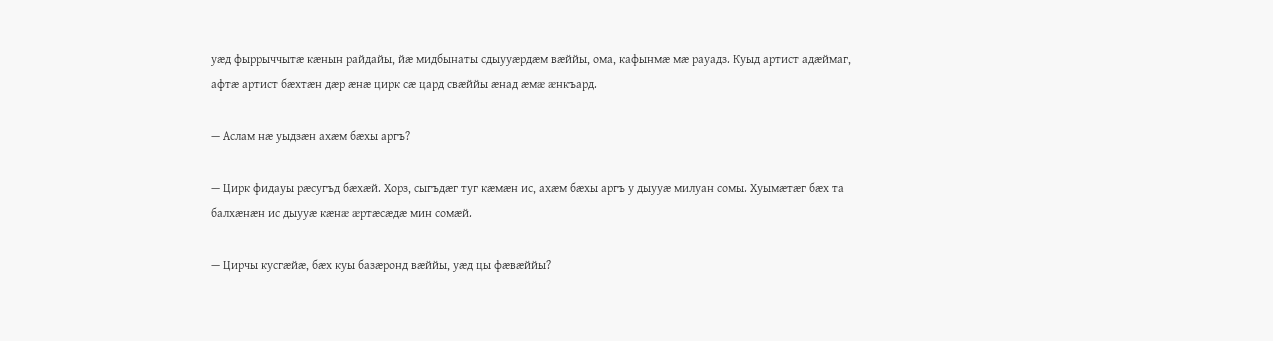уæд фыррыччытæ кæнын райдайы, йæ мидбынаты сдыууæрдæм вæййы, ома, кафынмæ мæ рауадз. Куыд артист адæймаг, афтæ артист бæхтæн дæр æнæ цирк сæ цард свæййы æнад æмæ æнкъард.

— Аслам нæ уыдзæн ахæм бæхы аргъ?

— Цирк фидауы рæсугъд бæхæй. Хорз, сыгъдæг туг кæмæн ис, ахæм бæхы аргъ у дыууæ милуан сомы. Хуымæтæг бæх та балхæнæн ис дыууæ кæнæ æртæсæдæ мин сомæй.

— Цирчы кусгæйæ, бæх куы базæронд вæййы, уæд цы фæвæййы?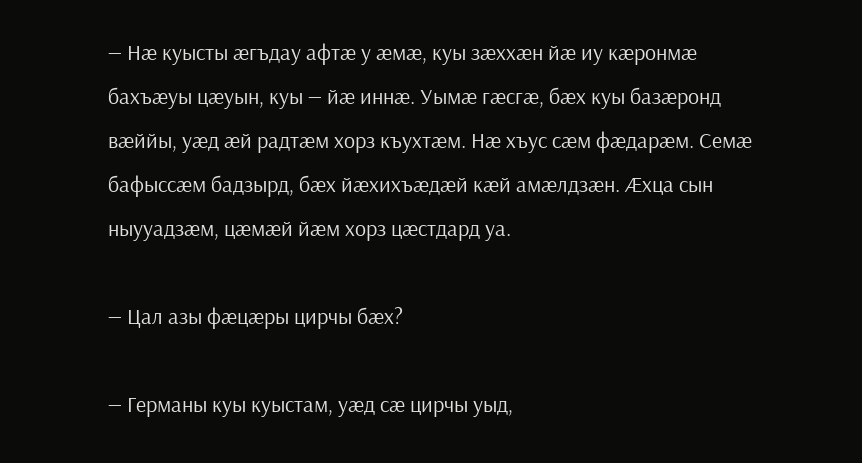— Нæ куысты æгъдау афтæ у æмæ, куы зæххæн йæ иу кæронмæ бахъæуы цæуын, куы — йæ иннæ. Уымæ гæсгæ, бæх куы базæронд вæййы, уæд æй радтæм хорз къухтæм. Нæ хъус сæм фæдарæм. Семæ бафыссæм бадзырд, бæх йæхихъæдæй кæй амæлдзæн. Æхца сын ныууадзæм, цæмæй йæм хорз цæстдард уа.

— Цал азы фæцæры цирчы бæх?

— Германы куы куыстам, уæд сæ цирчы уыд,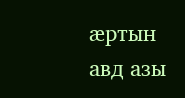æртын авд азы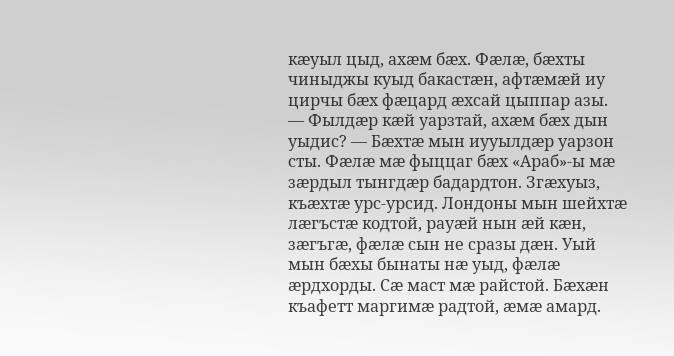кæуыл цыд, ахæм бæх. Фæлæ, бæхты чиныджы куыд бакастæн, афтæмæй иу цирчы бæх фæцард æхсай цыппар азы. — Фылдæр кæй уарзтай, ахæм бæх дын уыдис? — Бæхтæ мын иууылдæр уарзон сты. Фæлæ мæ фыццаг бæх «Араб»-ы мæ зæрдыл тынгдæр бадардтон. Згæхуыз, къæхтæ урс-урсид. Лондоны мын шейхтæ лæгъстæ кодтой, рауæй нын æй кæн, зæгъгæ, фæлæ сын не сразы дæн. Уый мын бæхы бынаты нæ уыд, фæлæ æрдхорды. Сæ маст мæ райстой. Бæхæн къафетт маргимæ радтой, æмæ амард.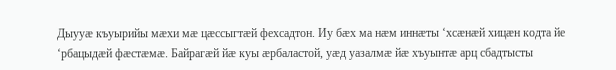Дыууæ къуырийы мæхи мæ цæссыгтæй фехсадтон. Иу бæх ма нæм иннæты ‘хсæнæй хицæн кодта йе ‘рбацыдæй фæстæмæ. Байрагæй йæ куы æрбаластой, уæд уазалмæ йæ хъуынтæ арц сбадтысты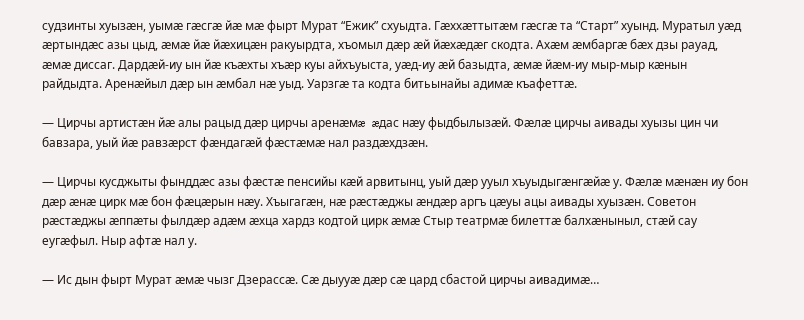судзинты хуызæн, уымæ гæсгæ йæ мæ фырт Мурат “Ежик” схуыдта. Гæххæттытæм гæсгæ та “Старт” хуынд. Муратыл уæд æртындæс азы цыд, æмæ йæ йæхицæн ракуырдта, хъомыл дæр æй йæхæдæг скодта. Ахæм æмбаргæ бæх дзы рауад, æмæ диссаг. Дардæй-иу ын йæ къæхты хъæр куы айхъуыста, уæд-иу æй базыдта, æмæ йæм-иу мыр-мыр кæнын райдыдта. Аренæйыл дæр ын æмбал нæ уыд. Уарзгæ та кодта битьынайы адимæ къафеттæ.

— Цирчы артистæн йæ алы рацыд дæр цирчы аренæмæ æдас нæу фыдбылызæй. Фæлæ цирчы аивады хуызы цин чи бавзара, уый йæ равзæрст фæндагæй фæстæмæ нал раздæхдзæн.

— Цирчы кусджыты фынддæс азы фæстæ пенсийы кæй арвитынц, уый дæр ууыл хъуыдыгæнгæйæ у. Фæлæ мæнæн иу бон дæр æнæ цирк мæ бон фæцæрын нæу. Хъыгагæн, нæ рæстæджы æндæр аргъ цæуы ацы аивады хуызæн. Советон рæстæджы æппæты фылдæр адæм æхца хардз кодтой цирк æмæ Стыр театрмæ билеттæ балхæныныл, стæй сау еугæфыл. Ныр афтæ нал у.

— Ис дын фырт Мурат æмæ чызг Дзерассæ. Сæ дыууæ дæр сæ цард сбастой цирчы аивадимæ…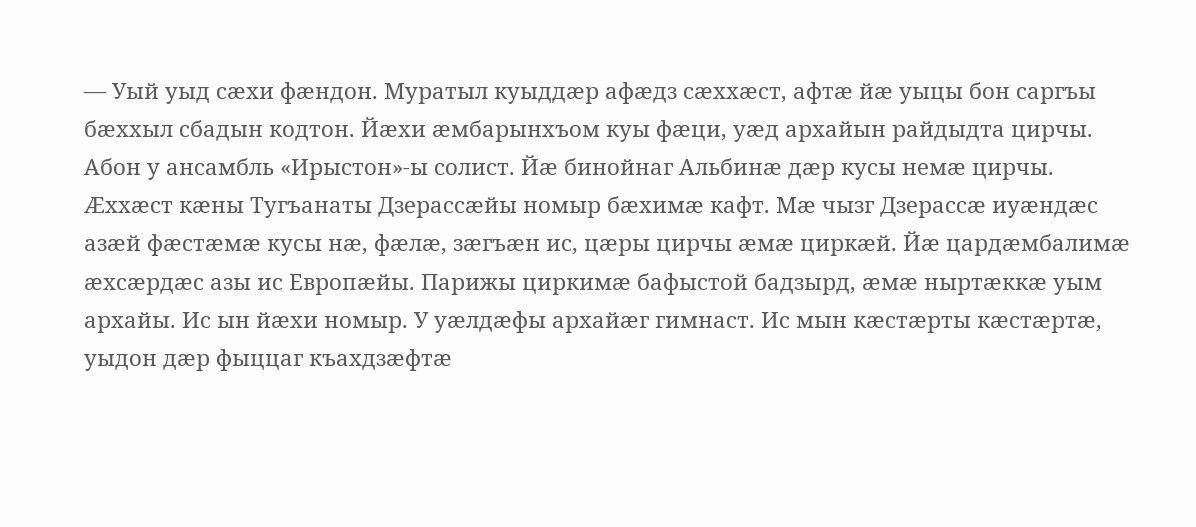— Уый уыд сæхи фæндон. Муратыл куыддæр афæдз сæххæст, афтæ йæ уыцы бон саргъы бæххыл сбадын кодтон. Йæхи æмбарынхъом куы фæци, уæд архайын райдыдта цирчы. Абон у ансамбль «Ирыстон»-ы солист. Йæ бинойнаг Альбинæ дæр кусы немæ цирчы. Æххæст кæны Тугъанаты Дзерассæйы номыр бæхимæ кафт. Мæ чызг Дзерассæ иуæндæс азæй фæстæмæ кусы нæ, фæлæ, зæгъæн ис, цæры цирчы æмæ циркæй. Йæ цардæмбалимæ æхсæрдæс азы ис Европæйы. Парижы циркимæ бафыстой бадзырд, æмæ ныртæккæ уым архайы. Ис ын йæхи номыр. У уæлдæфы архайæг гимнаст. Ис мын кæстæрты кæстæртæ, уыдон дæр фыццаг къахдзæфтæ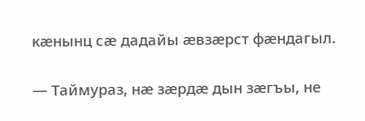кæнынц сæ дадайы æвзæрст фæндагыл.

— Таймураз, нæ зæрдæ дын зæгъы, не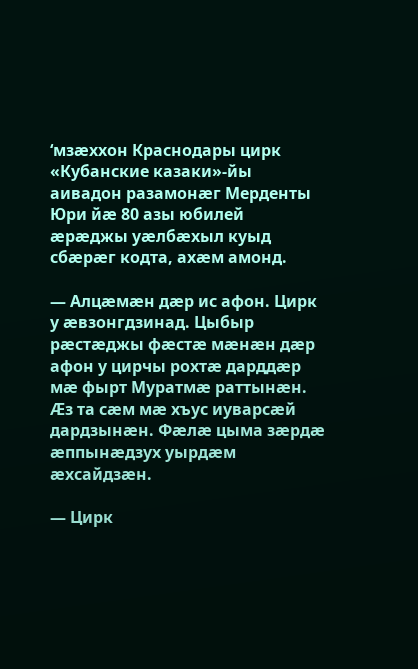‘мзæххон Краснодары цирк «Кубанские казаки»-йы аивадон разамонæг Мерденты Юри йæ 80 азы юбилей æрæджы уæлбæхыл куыд сбæрæг кодта, ахæм амонд.

— Алцæмæн дæр ис афон. Цирк у æвзонгдзинад. Цыбыр рæстæджы фæстæ мæнæн дæр афон у цирчы рохтæ дарддæр мæ фырт Муратмæ раттынæн. Æз та сæм мæ хъус иуварсæй дардзынæн. Фæлæ цыма зæрдæ æппынæдзух уырдæм æхсайдзæн.

— Цирк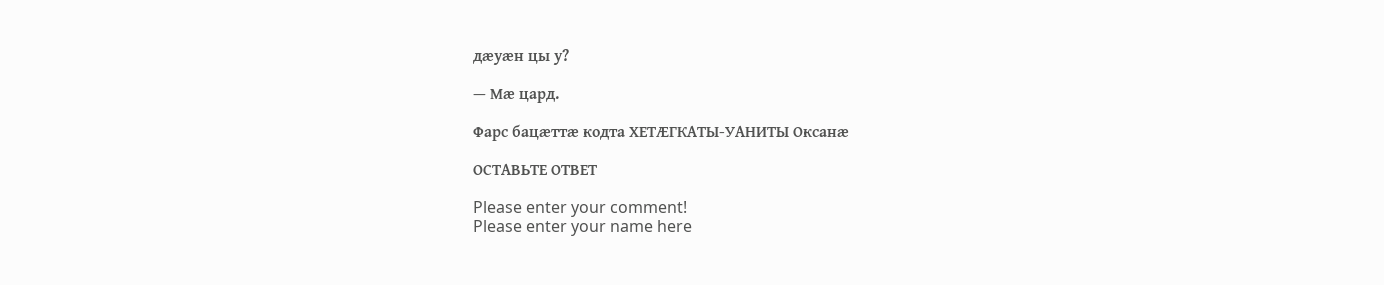дæуæн цы у?

— Мæ цард.

Фарс бацæттæ кодта ХЕТÆГКАТЫ-УАНИТЫ Оксанæ

ОСТАВЬТЕ ОТВЕТ

Please enter your comment!
Please enter your name here